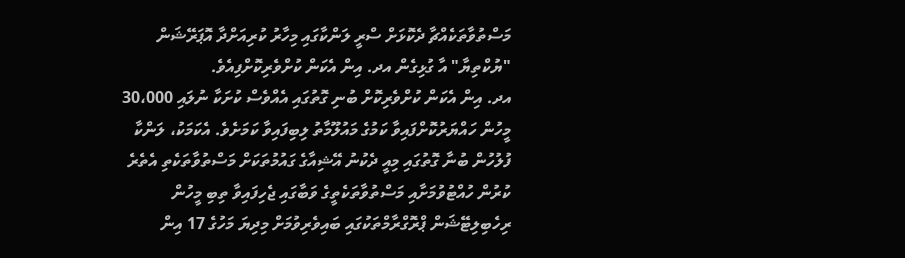މަސްތުވާތަކެއްޗާ ދެކޮޅަށް ސްރީ ލަންކާގައި މިހާރު ކުރިއަށްދާ އޮޕަރޭޝަން "ޔުކްތިޔާ" އާ ގުޅިގެން އދ. އިން އެކަން ކުށްވެރިކޮށްފިއެވެ.
އދ. އިން އެކަން ކުށްވެރިކޮށް ބުނި ގޮތުގައި އެއްވެސް ކުށަކާ ނުލައި 30،000 މީހުން ހައްޔަރުކޮށްފައިވާ ކަމުގެ މައުލޫމާތު ލިބިފައިވާ ކަމަށެވެ. އެކަމަކު، ލަންކާ ފުލުހުން ބުނާ ގޮތުގައި މިއީ ދެކުނު އޭޝިއާގެ ގައުމުތަކަށް މަސްތުވާތަކެތި އެތެރެ ކުރުން ހުއްޓުވުމަށާއި މަސްތުވާތަކެތީގެ ވަބާގައި ޖެހިފައިވާ ތިބި މީހުން ރިހެބިލިޓޭޝަން ޕްރޮގްރާމްތަކުގައި ބައިވެރިވުމަށް މިދިޔަ މަހުގެ 17 އިން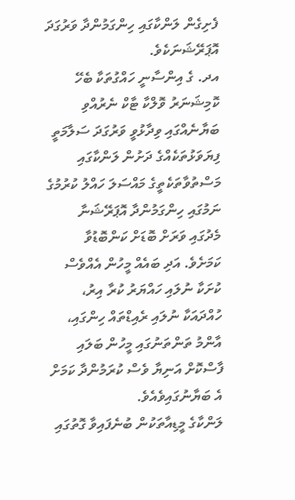ފެށިގެން ލަންކާގައި ހިންގަމުންދާ ވަރުގަދަ އޮޕަރޭޝަނަކެވެ.
އދ. ގެ އިންސާނީ ހައްގުތަކާ ބެހޭ ކޮމިޝަނަރު ވޮލްކާ ޓާކް ނެރުއްވި ބަޔާނެއްގައި ވިދާޅުވީ ވަރުގަދަ ސަލާމަތީ ފިޔަވަޅުތަކެއްގެ ދަށުން ލަންކާގައި މަސްތުވާތަކެތީގެ މައްސަލަ ހައްލު ކުރުމުގެ ނަމުގައި ހިންގަމުންދާ އޮޕަރޭޝަނާ މެދުގައި ވަރަށް ބޮޑަށް ކަންބޮޑުވާ ކަމަށެވެ. އަދި ބައެއް މީހުން އެއްވެސް ކުށަކާ ނުލައި ހައްޔަރު ކުރާ އިރު، ހުއްދައަކާ ނުލައި ރެއިޑްތައް ހިންގައި، އާންމު ތަންތަނުގައި މީހުން ބަލައި ފާސްކޮށް އަނިޔާ ވެސް ކުރަމުންދާ ކަމަށް އެ ބަޔާނުގައިވެއެވެ.
ލަންކާގެ މީޑިއާތަކުން ބުނެފައިވާ ގޮތުގައި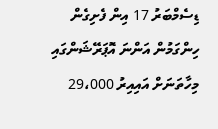ޑިސެމްބަރު 17 އިން ފެށިގެން ހިންގަމުން އަންނަ އޮޕަރޭޝަންގައި މިހާތަނަށް އައިއިރު 29،000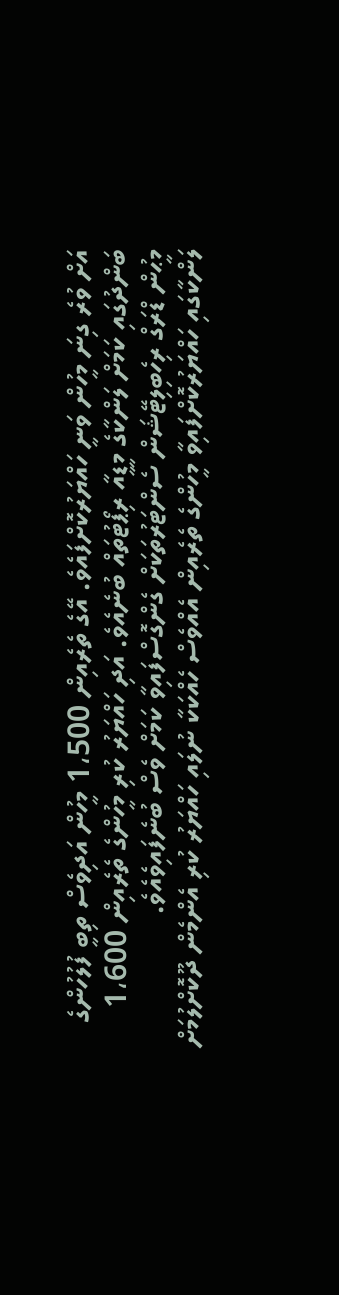އަށް ވުރެ ގިނަ މީހުން ވަނީ ހައްޔަރުކޮށްފައެވެ. އޭގެ ތެރެއިން 1،500 މީހުން އަދިވެސް ތިބީ ފުލުހުންގެ ބަންދުގައި ކަމަށް ލަންކާގެ މީޑީއާ ރިޕޯޓުތައް ބުނެއެވެ. އަދި ހައްޔަރު ކުރި މީހުންގެ ތެރެއިން 1،600 މީޙުން ޑްރަގް ރިހެބިލިޓޭޝަން ސެންޓަރުތަކަށް ގެންގޮސްފައިވާ ކަމަށް ވެސް ބުނެފައިވެއެވެ.
ލަންކާގައި ހައްޔަރުކޮށްފައިވާ މީހުންގެ ތެރެއިން އެއްވެސް ހެއްކަކާ ނުލައި ހައްޔަރު ކުރި އެންމެން ދޫކޮށްލުމަށް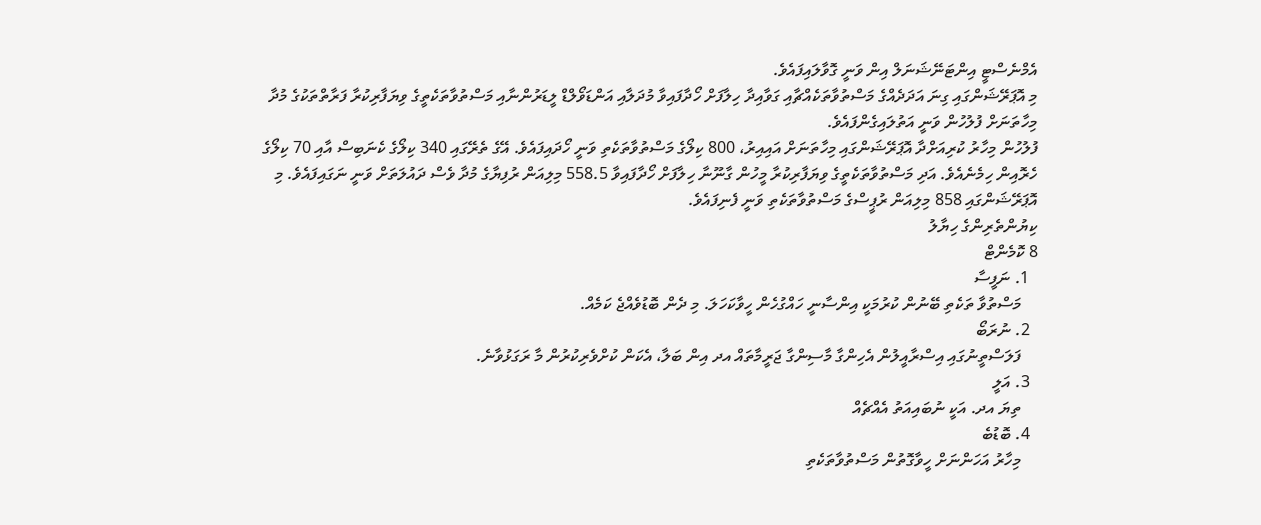އެމްނެސްޓީ އިންޓަނޭޝަނަލް އިން ވަނީ ގޮވާލައިފައެވެ.
މި އޮޕަރޭޝަންގައި ގިނަ އަދަދެއްގެ މަސްތުވާތަކެއްޗާއި ގަވާއިދާ ހިލާފަށް ހޯދާފައިވާ މުދަލާއި އަންޑަވޯލްޑް ލީޑަރުންނާއި މަސްތުވާތަކެތީގެ ވިޔަފާރިކުރާ ފަރާތްތަކުގެ މުދާ މިހާތަނަށް ފުލުހުން ވަނީ އަތުލައިގެންފައެވެ.
ފުލުހުން މިހާރު ކުރިއަށްދާ އޮޕަރޭޝަންގައި މިހާތަނަށް އައިއިރު، 800 ކިލޯގެ މަސްތުވާތަކެތި ވަނީ ހޯދައިފައެވެ. އޭގެ ތެރޭގައި 340 ކިލޯގެ ކެނަބިސް އާއި 70 ކިލޯގެ ހެރޮއިން ހިމެނެއެވެ. އަދި މަސްތުވާތަކެތީގެ ވިޔަފާރިކުރާ މީހުން ގާނޫނާ ހިލާފަށް ހޯދާފައިވާ 558.5 މިލިއަން ރުފިޔާގެ މުދާ ވެސް ދައުލަތަށް ވަނީ ނަގައިފައެވެ. މި އޮޕަރޭޝަންގައި 858 މިލިއަން ރުޕީސްގެ މަސްތުވާތަކެތި ވަނީ ފެނިފައެވެ.
ކިޔުންތެރިންގެ ހިޔާލު
8 ކޮމެންޓް
  1. ނަފީސާ
    މަސްތުވާ ތަކެތި ބޭނުން ކުރުމަކީ އިންސާނީ ހައްގުހެން ހީވާކަހަލަ. މި ދެން ބޮޑުވެއްޖެ ކަމެއް.
  2. ނުރަބޯ
    ފަލަސްތީނުގައި އިސްރާއީލުން އެހިންގާ މާސިންގާ ޖަރީމާތައް އދ އިން ބަލާ، އެކަން ކުށްވެރިކުރުން މާ ރަގަޅުވާނެ.
  3. އަލީ
    ތިޔަ އދ. އަކީ ނުބައިއަތު އެއްޗެއް
  4. ބޮޑުބެ
    މިހާރު އަހަންނަށް ހީވާގޮތުން މަސްތުވާތަކެތި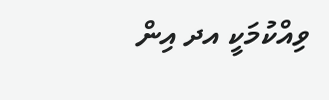ވިއްކުމަކީ އދ އިން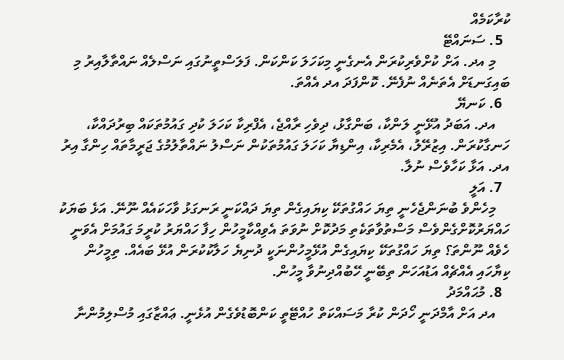ކުރާކަމެއް
  5. ސަނައްޓޭ
    މި އދ. އަށް ކުށްވެރިކުރަން އެނގެނީ މިކަހަލަ ކަންކަން. ފަލަސްތީނުގައި ނަސްލެއް ނައްތާލާއިރު މި ބައިގަނޑަށް އެތަނެއް ނުފެނޭ. ކޮންފަދަ އދ އެއްތަ.
  6. ކަނޔޭ
    އދ. އަބަދު އުޅޭނީ ލަންކާ، ބަންގާޅު، ދިވެހި ރާއްޖެ، އެފްރިކާ ކަހަލަ ކުދި ގައުމުތަކައް ބިރުދައްކާ، ހަނގާކުރަން. އިޒުރޭލު، އެމެރިކާ، އިންޑިޔާ ކަހަލަ ގައުމުތަކުން ނަސްލު ނައްތާލުމުގެ ޖަރީމާތައް ހިންގާ އިރު އދ. އަޅާ ކަހާވެސް ނުލާ.
  7. އަލީ
    މިހެންވެ ބުނަންޖެހެނީ ތިޔަ ހައްގުތަކޭ ކިޔައިގެން ތިޔަ ދައްކަނީ ރަނގަޅު ވާހަކައެއް ނޫނޭ. އަޅެ ބަޔަކު ހައްޔަރުކޮށްގެންވެސް މަސްތުވާތަކެތި މަދުކޮށް ނުވަތަ އެވިއްކާމީހުން ހިފާ ހައްޔަރު ކުރީމަ ގައުމަށް އެވަނީ ހެވެއް ނޫންތަ؟ ތިޔަ ހައްގުތަކޭ ކިޔައިގެން އުޅޭމީހުންނަކީ ދުނިޔެ ހަލާކުކުރަން އުޅޭ ބައެއް. ތިމީހުން ކިޔާހައި އެއްޗެއް އަޑުއަހަން ތިބޭނީ ހޭބުއްދިނުވާ މީހުން.
  8. މުޙައްމަދު
    އދ އަށް އާމްދަނީ ހޯދަން ކުރާ މަސައްކަތް ހުއްޓޭތީ ކަންބޮޑުވެގެން އުޅެނީ. ޢައްޒާގައި މުސްލިމުންނާ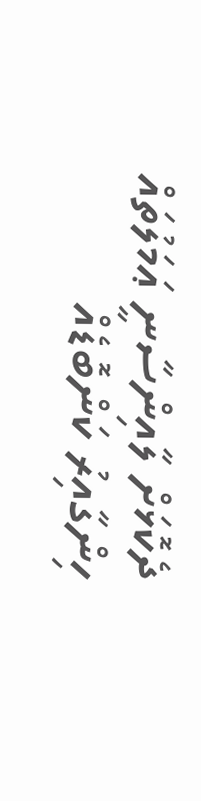ދެކޮޅަށް ލާއިންސާނީ ޢަމަލުތައް ހިންގާއިރު ކަންބޮޑެއް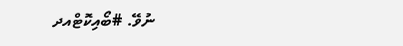ނުވޭ. #ބޯއިކޮޓްއދ